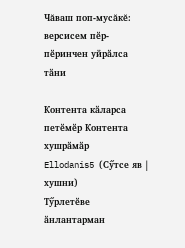Чăваш поп-мусăкĕ: версисем пӗр-пӗринчен уйрӑлса тӑни

Контента кӑларса петӗмӗр Контента хушрӑмӑр
Ellodanis5 (Сӳтсе яв | хушни)
Тӳрлетӗве ӑнлантарман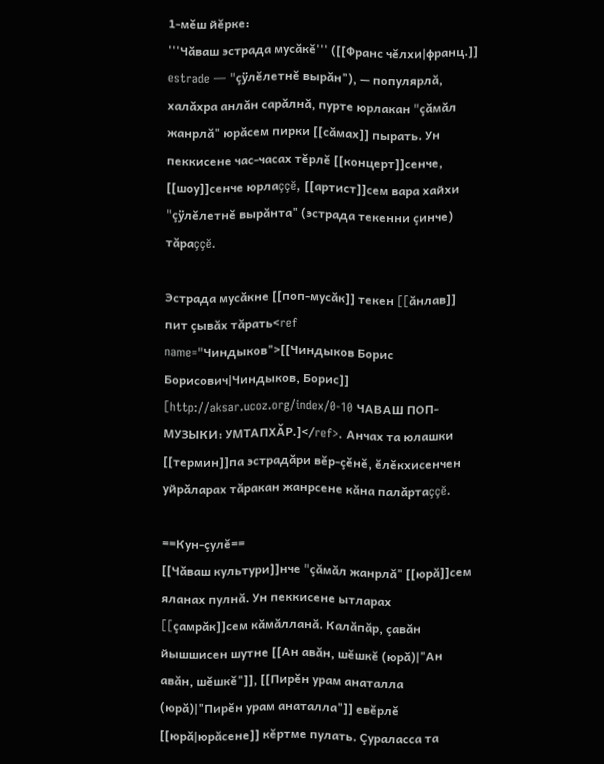1-мĕш йĕрке:
'''Чăваш эстрада мусăкĕ''' ([[Франс чĕлхи|франц.]] estrade — "çÿлĕлетнĕ вырăн"), — популярлă, халăхра анлăн сарăлнă, пурте юрлакан "çăмăл жанрлă" юрăсем пирки [[сăмах]] пырать. Ун пеккисене час-часах тĕрлĕ [[концерт]]сенче, [[шоу]]сенче юрлаççĕ, [[артист]]сем вара хайхи "çÿлĕлетнĕ вырăнта" (эстрада текенни çинче) тăраççĕ.

Эстрада мусăкне [[поп-мусăк]] текен [[ăнлав]] пит çывăх тăрать<ref name="Чиндыков">[[Чиндыков Борис Борисович|Чиндыков, Борис]] [http://aksar.ucoz.org/index/0-10 ЧАВАШ ПОП-МУЗЫКИ: УМТАПХĂР.]</ref>. Анчах та юлашки [[термин]]па эстрадăри вĕр-çĕнĕ, ĕлĕкхисенчен уйрăларах тăракан жанрсене кăна палăртаççĕ.

==Кун-çулĕ==
[[Чăваш культури]]нче "çăмăл жанрлă" [[юрă]]сем яланах пулнă. Ун пеккисене ытларах [[çамрăк]]сем кăмăлланă. Калăпăр, çавăн йышшисен шутне [[Ан авăн, шĕшкĕ (юрă)|"Ан авăн, шĕшкĕ"]], [[Пирĕн урам анаталла (юрă)|"Пирĕн урам анаталла"]] евĕрлĕ [[юрă|юрăсене]] кĕртме пулать. Çураласса та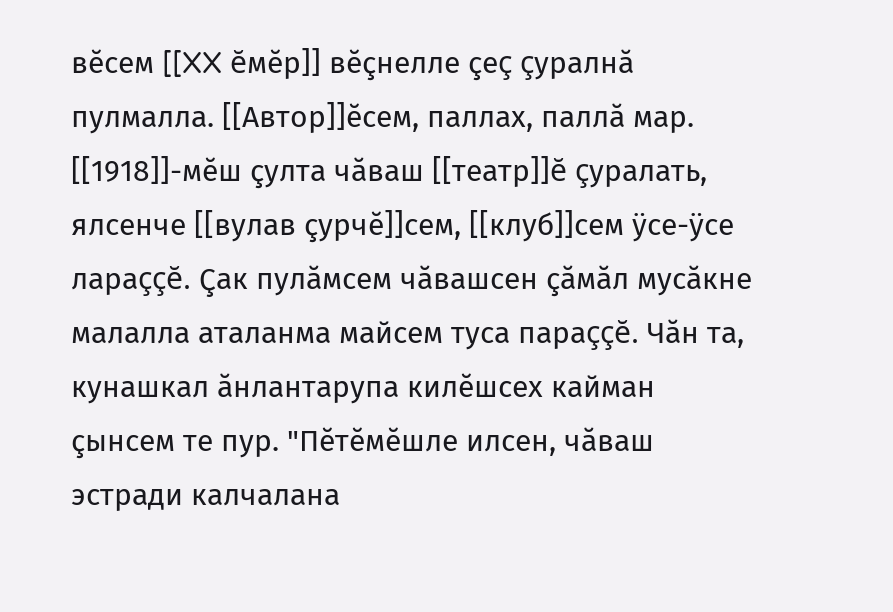вĕсем [[XX ĕмĕр]] вĕçнелле çеç çуралнă пулмалла. [[Автор]]ĕсем, паллах, паллă мар. [[1918]]-мĕш çулта чăваш [[театр]]ĕ çуралать, ялсенче [[вулав çурчĕ]]сем, [[клуб]]сем ÿсе-ÿсе лараççĕ. Çак пулăмсем чăвашсен çăмăл мусăкне малалла аталанма майсем туса параççĕ. Чăн та, кунашкал ăнлантарупа килĕшсех кайман çынсем те пур. "Пĕтĕмĕшле илсен, чăваш эстради калчалана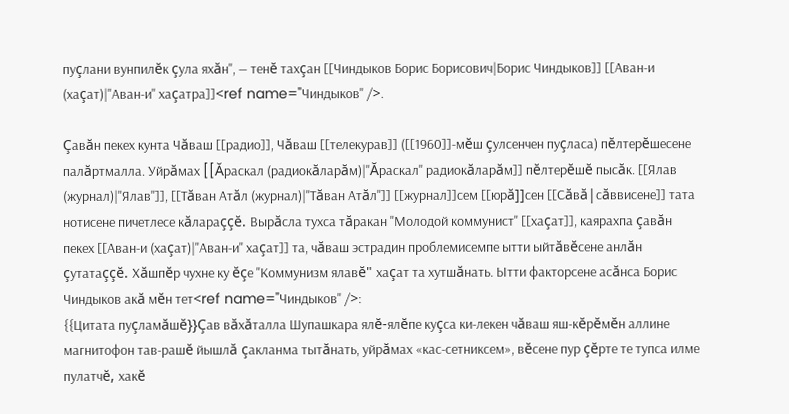пуçлани вунпилĕк çула яхăн", — тенĕ тахçан [[Чиндыков Борис Борисович|Борис Чиндыков]] [[Аван-и (хаçат)|"Аван-и" хаçатра]]<ref name="Чиндыков" />.

Çавăн пекех кунта Чăваш [[радио]], Чăваш [[телекурав]] ([[1960]]-мĕш çулсенчен пуçласа) пĕлтерĕшесене палăртмалла. Уйрăмах [[Ăраскал (радиокăларăм)|"Ăраскал" радиокăларăм]] пĕлтерĕшĕ пысăк. [[Ялав (журнал)|"Ялав"]], [[Тăван Атăл (журнал)|"Тăван Атăл"]] [[журнал]]сем [[юрă]]сен [[Сăвă|сăввисене]] тата нотисене пичетлесе кăлараççĕ. Вырăсла тухса тăракан "Молодой коммунист" [[хаçат]], каярахпа çавăн пекех [[Аван-и (хаçат)|"Аван-и" хаçат]] та, чăваш эстрадин проблемисемпе ытти ыйтăвĕсене анлăн çутатаççĕ. Хăшпĕр чухне ку ĕçе "Коммунизм ялавĕ" хаçат та хутшăнать. Ытти факторсене асăнса Борис Чиндыков акă мĕн тет<ref name="Чиндыков" />:
{{Цитата пуçламăшĕ}}Çав вăхăталла Шупашкара ялĕ-ялĕпе куçса ки-лекен чăваш яш-кĕрĕмĕн аллине магнитофон тав-рашĕ йышлă çакланма тытăнать, уйрăмах «кас-сетниксем», вĕсене пур çĕрте те тупса илме пулатчĕ, хакĕ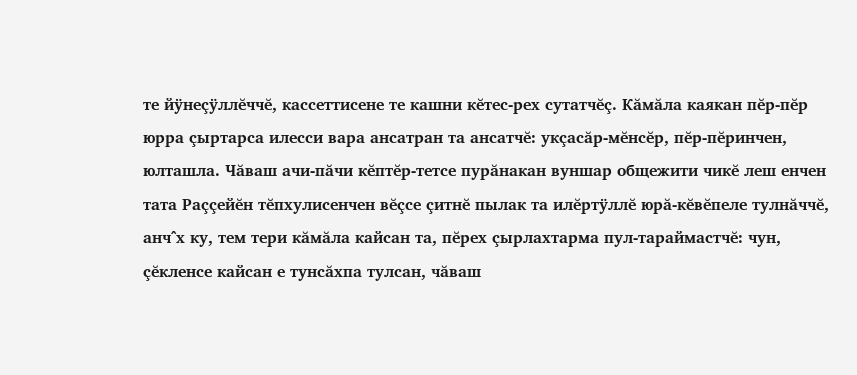те йÿнеçÿллĕччĕ, кассеттисене те кашни кĕтес-рех сутатчĕç. Кăмăла каякан пĕр-пĕр юрра çыртарса илесси вара ансатран та ансатчĕ: укçасăр-мĕнсĕр, пĕр-пĕринчен, юлташла. Чăваш ачи-пăчи кĕптĕр-тетсе пурăнакан вуншар общежити чикĕ леш енчен тата Раççейĕн тĕпхулисенчен вĕçсе çитнĕ пылак та илĕртÿллĕ юрă-кĕвĕпеле тулнăччĕ, анч^х ку, тем тери кăмăла кайсан та, пĕрех çырлахтарма пул-тараймастчĕ: чун, çĕкленсе кайсан е тунсăхпа тулсан, чăваш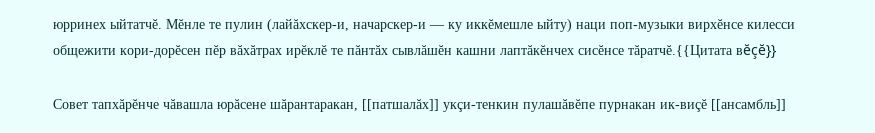юрринех ыйтатчĕ. Мĕнле те пулин (лайăхскер-и, начарскер-и — ку иккĕмешле ыйту) наци поп-музыки вирхĕнсе килесси общежити кори-дорĕсен пĕр вăхăтрах ирĕклĕ те пăнтăх сывлăшĕн кашни лаптăкĕнчех сисĕнсе тăратчĕ.{{Цитата вĕçĕ}}

Совет тапхăрĕнче чăвашла юрăсене шăрантаракан, [[патшалăх]] укçи-тенкин пулашăвĕпе пурнакан ик-виçĕ [[ансамбль]]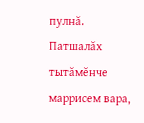пулнă. Патшалăх тытăмĕнче маррисем вара,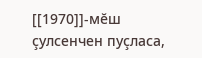[[1970]]-мĕш çулсенчен пуçласа,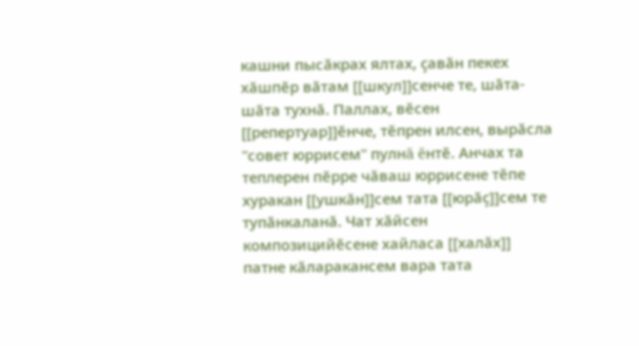кашни пысăкрах ялтах, çавăн пекех хăшпĕр вăтам [[шкул]]сенче те, шăта-шăта тухнă. Паллах, вĕсен [[репертуар]]ĕнче, тĕпрен илсен, вырăсла "совет юррисем" пулнă ĕнтĕ. Анчах та теплерен пĕрре чăваш юррисене тĕпе хуракан [[ушкăн]]сем тата [[юрăç]]сем те тупăнкаланă. Чат хăйсен композицийĕсене хайласа [[халăх]] патне кăларакансем вара тата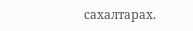сахалтарах.